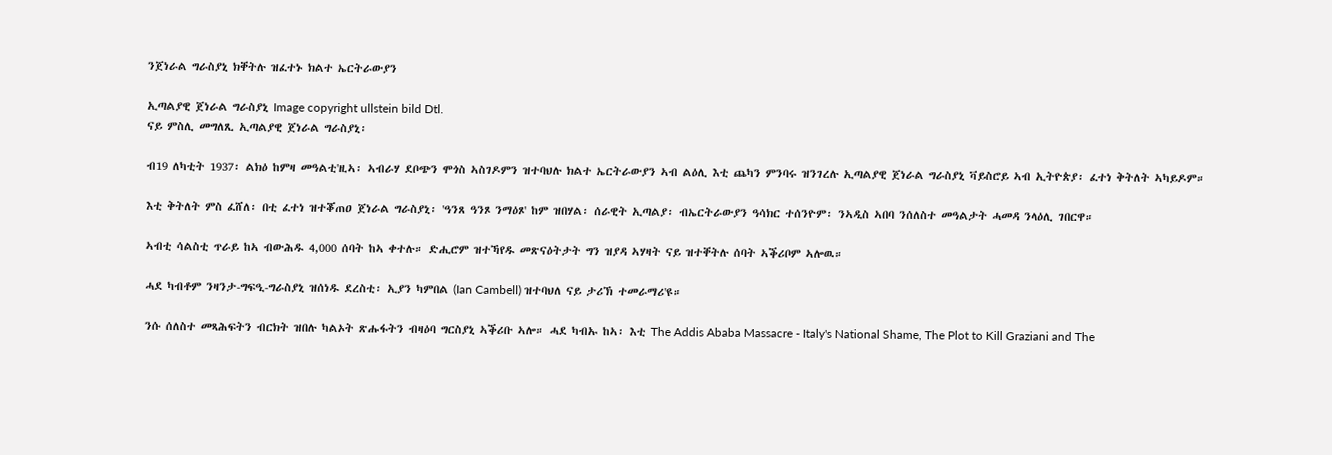ንጀነራል ግራስያኒ ክቐትሉ ዝፈተኑ ክልተ ኤርትራውያን

ኢጣልያዊ ጀነራል ግራስያኒ Image copyright ullstein bild Dtl.
ናይ ምስሊ መግለጺ ኢጣልያዊ ጀነራል ግራስያኒ፡

ብ19 ለካቲት 1937፡ ልክዕ ከምዛ መዓልቲ'ዚኣ፡ ኣብራሃ ደቦጭን ሞጎስ ኣስገዶምን ዝተባህሉ ክልተ ኤርትራውያን ኣብ ልዕሊ እቲ ጨካን ምንባሩ ዝንገረሉ ኢጣልያዊ ጀነራል ግራስያኒ ቫይስሮይ ኣብ ኢትዮጵያ፡ ፈተነ ቅትለት ኣካይዶም።

እቲ ቅትለት ምስ ፈሸለ፡ በቲ ፈተነ ዝተቖጠዐ ጀነራል ግራስያኒ፡ 'ዓንጸ ዓንጾ ንማዕጾ' ከም ዝበሃል፡ ሰራዊት ኢጣልያ፡ ብኤርትራውያን ዓሳክር ተሰንዮም፡ ንኣዲስ ኣበባ ንሰለስተ መዓልታት ሓመዳ ንላዕሊ ገበርዋ።

ኣብቲ ሳልስቲ ጥራይ ከኣ ብውሕዱ 4,000 ሰባት ከኣ ቀተሉ። ድሒሮም ዝተኻየዱ መጽናዕትታት ግን ዝያዳ ኣሃዛት ናይ ዝተቐትሉ ሰባት ኣቕሪቦም ኣሎዉ።

ሓደ ካብቶም ንዛንታ-ግፍዒ-ግራስያኒ ዝሰነዱ ደረስቲ፡ ኢያን ካምበል (Ian Cambell) ዝተባህለ ናይ ታሪኽ ተመራማሪ'ዩ።

ንሱ ሰለስተ መጻሕፍትን ብርክት ዝበሉ ካልኦት ጽሑፋትን ብዛዕባ ግርስያኒ ኣቕሪቡ ኣሎ። ሓደ ካብኡ ከኣ፡ እቲ The Addis Ababa Massacre - Italy's National Shame, The Plot to Kill Graziani and The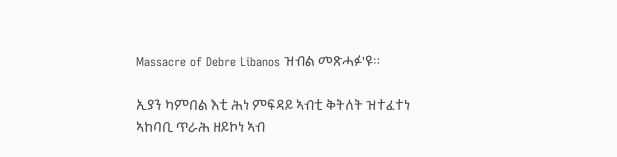Massacre of Debre Libanos ዝብል መጽሓፉ'ዩ።

ኢያን ካምበል እቲ ሕነ ምፍዳይ ኣብቲ ቅትለት ዝተፈተነ ኣከባቢ ጥራሕ ዘይኮነ ኣብ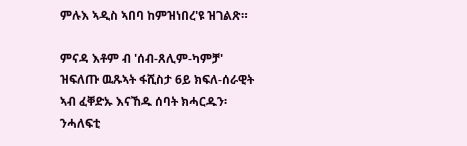ምሉእ ኣዲስ ኣበባ ከምዝነበረ'ዩ ዝገልጽ።

ምናዳ እቶም ብ 'ሰብ-ጸሊም-ካምቻ' ዝፍለጡ ዉጹኣት ፋሺስታ 6ይ ክፍለ-ሰራዊት ኣብ ፈቐድኡ እናኸዱ ሰባት ክሓርዱን፡ ንሓለፍቲ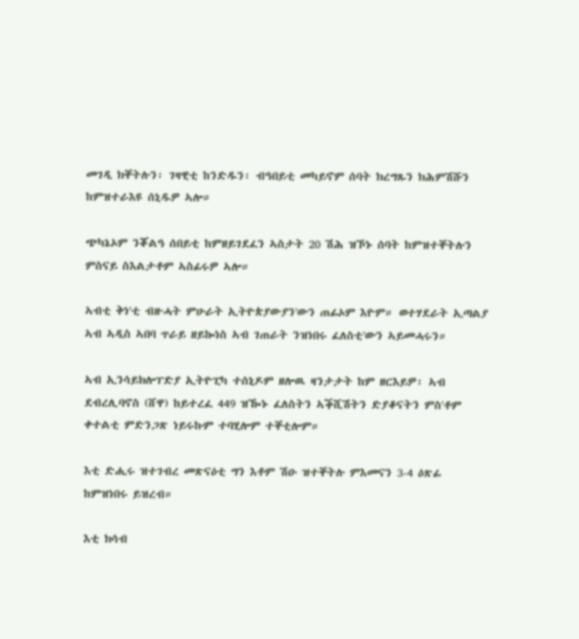መገዲ ክቐትሉን፡ ገዛዊቲ ከንድዱን፡ ብዓበይቲ መካይኖም ሰባት ክረግጹን ክሕምሽሹን ከምዝተራእዩ ሰኒዱዎ ኣሎ።

ጭካኔኦም ንቖልዓ ሰበይቲ ከምዘይገደፈን ኣስታት 20 ሽሕ ዝኾኑ ሰባት ከምዝተቐትሉን ምስናይ ስእልታቶም ኣስፊሩዎ ኣሎ።

ኣብቲ ቅነ'ቲ ብዙሓት ምሁራት ኢትዮጵያውያን'ውን ጠፊኦም እዮም። ወተሃደራት ኢጣልያ ኣብ ኣዲስ ኣበባ ጥራይ ዘይኰነስ ኣብ ገጠራት ንዝነበሩ ፈለስቲ'ውን ኣይመሓሩን።

ኣብ ኢንሳይክሎፐድያ ኢትዮፒካ ተሰኒዶም ዘሎዉ ዛንታታት ከም ዘርእይዎ፡ ኣብ ደብረሊባኖስ (ሸዋ) ከይተረፈ 449 ዝዀኑ ፈለስትን ኣቕሺሽትን ድያቆናትን ምስ'ቶም ቀተልቲ ምድንጋጽ ነይሩኩም ተባሂሎም ተቐቲሎም።

እቲ ድሒሩ ዝተገብረ መጽናዕቲ ግን እቶም ሽዑ ዝተቐትሉ ምእመናን 3-4 ዕጽፊ ከምዝነበሩ ይዝረብ።

እቲ ክሳብ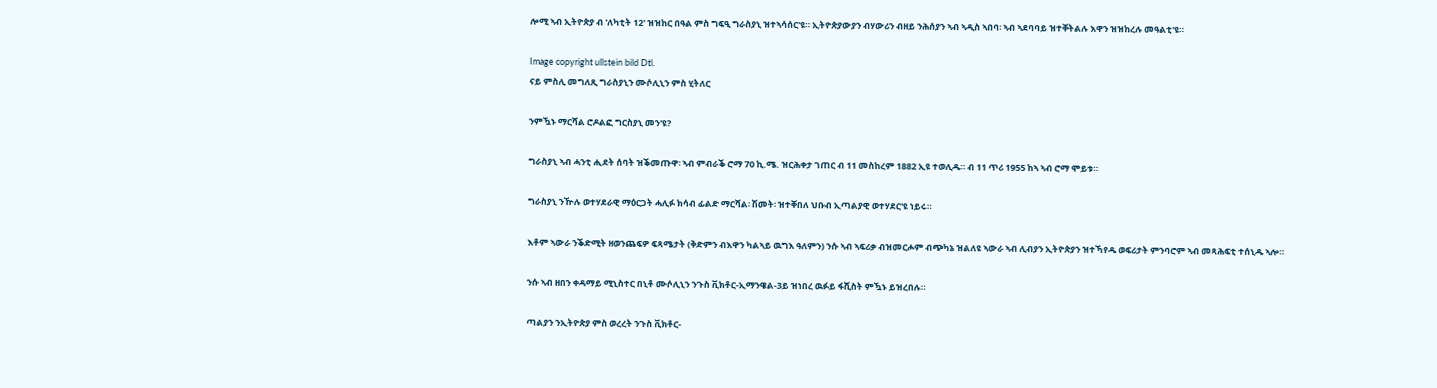ሎሚ ኣብ ኢትዮጵያ ብ 'ለካቲት 12' ዝዝከር በዓል ምስ ግፍዒ ግራስያኒ ዝተኣሳሰር'ዩ። ኢትዮጵያውያን ብሃውሪን ብዘይ ንሕሰያን ኣብ ኣዲስ ኣበባ፡ ኣብ ኣደባባይ ዝተቐትልሉ እዋን ዝዝከረሉ መዓልቲ'ዩ።

Image copyright ullstein bild Dtl.
ናይ ምስሊ መግለጺ ግራስያኒን ሙሶሊኒን ምስ ሂትለር

ንምዃኑ ማርሻል ሮዶልፎ ግርስያኒ መን'ዩ?

ግራስያኒ ኣብ ሓንቲ ሒደት ሰባት ዝቕመጡዋ፡ ኣብ ምብራቕ ሮማ 70 ኪ.ሜ. ዝርሕቀታ ገጠር ብ 11 መስከረም 1882 ኢዩ ተወሊዱ። ብ 11 ጥሪ 1955 ከኣ ኣብ ሮማ ሞይቱ።

ግራስያኒ ንዅሉ ወተሃደራዊ ማዕርጋት ሓሊፉ ክሳብ ፊልድ ማርሻል፡ ሽመት፡ ዝተቐበለ ህቡብ ኢጣልያዊ ወተሃደር'ዩ ነይሩ።

እቶም ኣውራ ንቕድሚት ዘወንጨፍዎ ፍጻሜታት (ቅድምን ብእዋን ካልኣይ ዉግእ ዓለምን) ንሱ ኣብ ኣፍሪቃ ብዝመርሖም ብጭካኔ ዝልለዩ ኣውራ ኣብ ሊብያን ኢትዮጵያን ዝተኻየዱ ወፍሪታት ምንባሮም ኣብ መጻሕፍቲ ተሰኒዱ ኣሎ።

ንሱ ኣብ ዘበን ቀዳማይ ሚኒስተር በኒቶ ሙሶሊኒን ንጉስ ቪክቶር-ኢማንዌል-3ይ ዝነበረ ዉፉይ ፋሺስት ምዃኑ ይዝረበሉ።

ጣልያን ንኢትዮጵያ ምስ ወረረት ንጉስ ቪክቶር-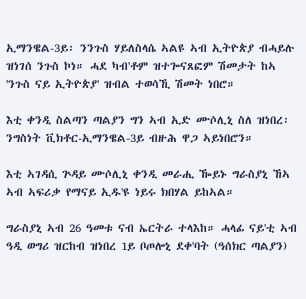ኢማንዌል-3ይ፡ ንንጉስ ሃይለስላሴ ኣልዩ ኣብ ኢትዮጵያ ብሓይሉ ዝነገሰ ንጉስ ኮነ። ሓደ ካብ'ቶም ዝተጐናጸፎም ሽመታት ከኣ 'ንጉስ ናይ ኢትዮጵያ' ዝብል ተወሳኺ ሽመት ነበሮ።

እቲ ቀንዲ ስልጣን ጣልያን ግን ኣብ ኢድ ሙሶሊኒ ስለ ዝነበረ፡ ንግስነት ቪክቶር-ኢማንዌል-3ይ ብዙሕ ዋጋ ኣይነበሮን።

እቲ ኣገዳሲ ጕዳይ ሙሶሊኒ ቀንዲ መራሒ ዀይኑ ግራስያኒ ኸኣ ኣብ ኣፍሪቃ የማናይ ኢዱ'ዩ ነይሩ ክበሃል ይከኣል።

ግራስያኒ ኣብ 26 ዓመቱ ናብ ኤርትራ ተላእከ። ሓላፊ ናይ'ቲ ኣብ ዓዲ ወግሪ ዝርከብ ዝነበረ 1ይ ቦጦሎኒ ደቀ'ባት (ዓሰክር ጣልያን)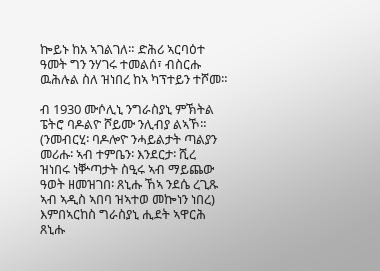ኰይኑ ከአ ኣገልገለ። ድሕሪ ኣርባዕተ ዓመት ግን ንሃገሩ ተመልሰ፣ ብስርሑ ዉሕሉል ስለ ዝነበረ ከኣ ካፕተይን ተሾመ።

ብ 1930 ሙሶሊኒ ንግራስያኒ ምኽትል ፔትሮ ባዶልዮ ሾይሙ ንሊብያ ልኣኾ። (ንመብርሂ፡ ባዶሎዮ ንሓይልታት ጣልያን መሪሑ፡ ኣብ ተምቤን፡ እንደርታ፡ ሺረ ዝነበሩ ነቝጣታት ስዒሩ ኣብ ማይጨው ዓወት ዘመዝገበ፡ ጸኒሑ ኸኣ ንደሴ ረጊጹ ኣብ ኣዲስ ኣበባ ዝኣተወ መኰነን ነበረ) እምበኣርከስ ግራስያኒ ሒደት ኣዋርሕ ጸኒሑ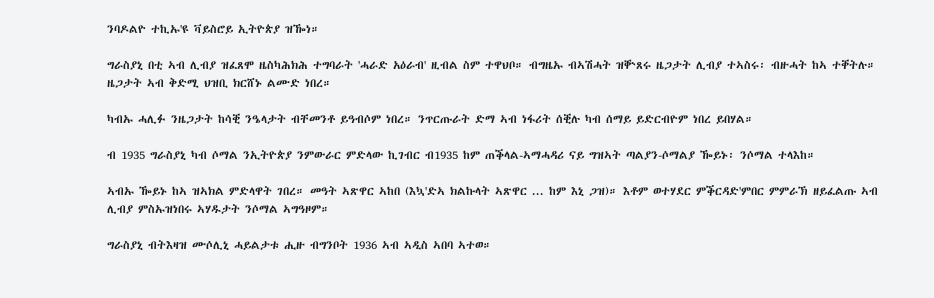ንባዶልዮ ተኪኡ'ዩ ቫይስሮይ ኢትዮጵያ ዝዀነ።

ግራስያኒ በቲ ኣብ ሊብያ ዝፈጸሞ ዜስካሕክሕ ተግባራት 'ሓራድ አዕራብ' ዚብል ስም ተዋህቦ። ብግዜኡ ብኣሽሓት ዝቝጸሩ ዜጋታት ሊብያ ተኣስሩ፡ ብዙሓት ከኣ ተቐትሉ። ዜጋታት ኣብ ቅድሚ ህዝቢ ክርሸኑ ልሙድ ነበረ።

ካብኡ ሓሊፉ ንዜጋታት ከሳቒ ንዔላታት ብቸመንቶ ይዓብሶም ነበረ። ንጥርጡራት ድማ ኣብ ነፋሪት ሰቒሉ ካብ ሰማይ ይድርብዮም ነበረ ይበሃል።

ብ 1935 ግራስያኒ ካብ ሶማል ንኢትዮጵያ ንምውራር ምድላው ኪገብር ብ1935 ከም ጠቕላል-ኣማሓዳሪ ናይ ግዝኣት ጣልያን-ሶማልያ ዀይኑ፡ ንሶማል ተላእከ።

ኣብኡ ዀይኑ ከኣ ዝኣክል ምድላዋት ገበረ። መዓት ኣጽዋር ኣከበ (እኳ'ድኣ ክልኩላት ኣጽዋር ... ከም እኒ ጋዝ)። እቶም ወተሃደር ምቕርዳድ'ምበር ምምራኽ ዘይፈልጡ ኣብ ሊብያ ምስኡዝነበሩ ኣሃዱታት ንሶማል ኣግዓዞም።

ግራስያኒ ብትእዛዝ ሙሶሊኒ ሓይልታቱ ሒዙ ብግንቦት 1936 ኣብ ኣዲስ ኣበባ ኣተወ።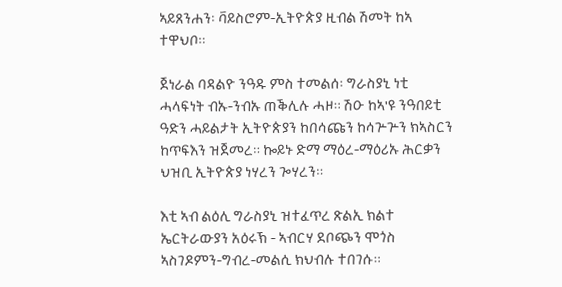ኣይጸንሐን፡ ቫይስሮም-ኢትዮጵያ ዚብል ሽመት ከኣ ተዋህቦ።

ጀነራል ባዳልዮ ንዓዱ ምስ ተመልሰ፡ ግራስያኒ ነቲ ሓላፍነት ብኡ-ንብኡ ጠቕሊሉ ሓዞ። ሽዑ ከኣ'ዩ ንዓበይቲ ዓድን ሓይልታት ኢትዮጵያን ከበሳጩን ከሳጕጕን ክኣስርን ከጥፍእን ዝጀመረ። ኰይኑ ድማ ማዕረ-ማዕሪኡ ሕርቃን ህዝቢ ኢትዮጵያ ነሃረን ጐሃረን።

እቲ ኣብ ልዕሊ ግራስያኒ ዝተፈጥረ ጽልኢ ክልተ ኤርትራውያን አዕሩኽ - ኣብርሃ ደቦጭን ሞጎስ ኣስገዶምን-ግብረ-መልሲ ክህብሉ ተበገሱ።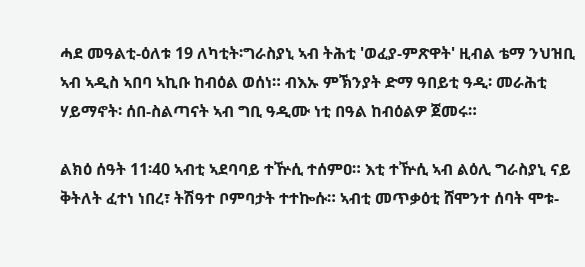ሓደ መዓልቲ-ዕለቱ 19 ለካቲት፡ግራስያኒ ኣብ ትሕቲ 'ወፈያ-ምጽዋት' ዚብል ቴማ ንህዝቢ ኣብ ኣዲስ ኣበባ ኣኪቡ ከብዕል ወሰነ። ብእኡ ምኽንያት ድማ ዓበይቲ ዓዲ፡ መራሕቲ ሃይማኖት፡ ሰበ-ስልጣናት ኣብ ግቢ ዓዲሙ ነቲ በዓል ከብዕልዎ ጀመሩ።

ልክዕ ሰዓት 11፡40 ኣብቲ ኣደባባይ ተዅሲ ተሰምዐ። እቲ ተዅሲ ኣብ ልዕሊ ግራስያኒ ናይ ቅትለት ፈተነ ነበረ፣ ትሽዓተ ቦምባታት ተተኰሱ። ኣብቲ መጥቃዕቲ ሸሞንተ ሰባት ሞቱ-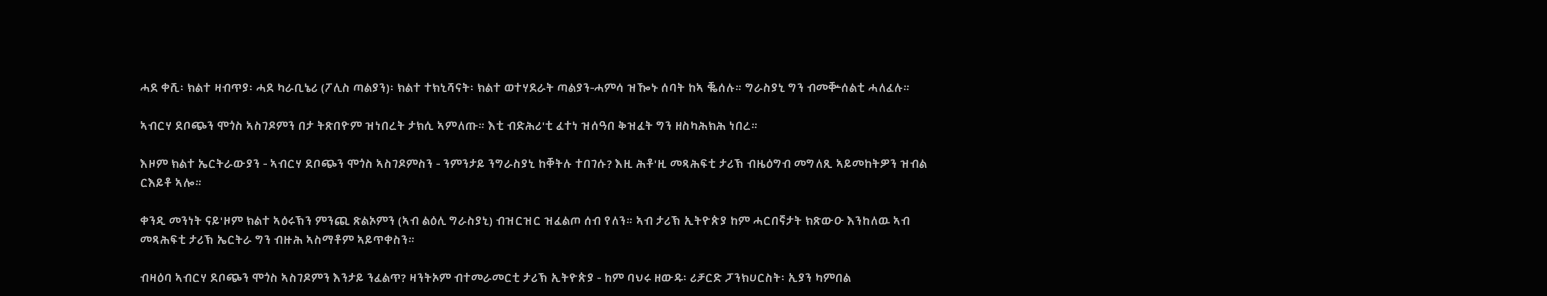ሓደ ቀሺ፡ ክልተ ዛብጥያ፡ ሓደ ካራቢኔሪ (ፖሊስ ጣልያን)፡ ክልተ ተክኒሻናት፡ ክልተ ወተሃደራት ጣልያን-ሓምሳ ዝዀኑ ሰባት ከኣ ቘሰሉ። ግራስያኒ ግን ብመቝሰልቲ ሓለፈሉ።

ኣብርሃ ደቦጭን ሞጎስ ኣስገዶምን በታ ትጽበዮም ዝነበረት ታክሲ ኣምለጡ። እቲ ብድሕሪ'ቲ ፈተነ ዝሰዓበ ቅዝፈት ግን ዘስካሕክሕ ነበረ።

እዞም ክልተ ኤርትራውያን - ኣብርሃ ደቦጭን ሞጎስ ኣስገዶምስን - ንምንታይ ንግራስያኒ ከቐትሉ ተበገሱ? እዚ ሕቶ'ዚ መጻሕፍቲ ታሪኽ ብዜዕግብ መግለጺ ኣይመከትዎን ዝብል ርእይቶ ኣሎ።

ቀንዲ መንነት ናይ'ዞም ክልተ ኣዕሩኽን ምንጪ ጽልኦምን (ኣብ ልዕሊ ግራስያኒ) ብዝርዝር ዝፈልጦ ሰብ የለን። ኣብ ታሪኽ ኢትዮጵያ ከም ሓርበኛታት ክጽውዑ እንከለዉ ኣብ መጻሕፍቲ ታሪኽ ኤርትራ ግን ብዙሕ ኣስማቶም ኣይጥቀስን።

ብዛዕባ ኣብርሃ ደቦጭን ሞጎስ ኣስገዶምን እንታይ ንፈልጥ? ዛንትኦም ብተመራመርቲ ታሪኽ ኢትዮጵያ - ከም ባህሩ ዘውዱ፡ ሪቻርድ ፓንክሀርስት፡ ኢያን ካምበል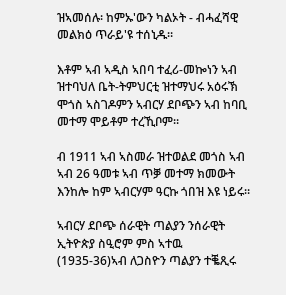ዝኣመሰሉ፡ ከምኡ'ውን ካልኦት - ብሓፈሻዊ መልክዕ ጥራይ'ዩ ተሰኒዱ።

እቶም ኣብ ኣዲስ ኣበባ ተፈሪ-መኰነን ኣብ ዝተባህለ ቤት-ትምህርቲ ዝተማህሩ አዕሩኽ ሞጎስ ኣስገዶምን ኣብርሃ ደቦጭን ኣብ ከባቢ መተማ ሞይቶም ተረኺቦም።

ብ 1911 ኣብ ኣስመራ ዝተወልደ መጎስ ኣብ ኣብ 26 ዓመቱ ኣብ ጥቓ መተማ ክመውት እንከሎ ከም ኣብርሃም ዓርኩ ጎበዝ እዩ ነይሩ።

ኣብርሃ ደቦጭ ሰራዊት ጣልያን ንሰራዊት ኢትዮጵያ ስዒሮም ምስ ኣተዉ (1935-36)ኣብ ለጋስዮን ጣልያን ተቘጺሩ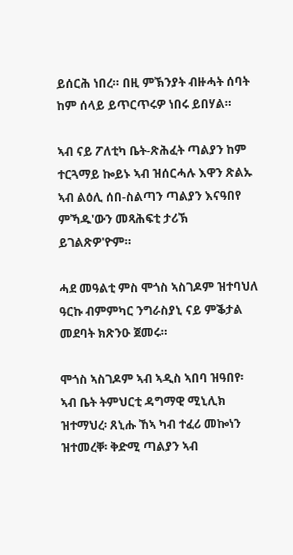ይሰርሕ ነበረ። በዚ ምኽንያት ብዙሓት ሰባት ከም ሰላይ ይጥርጥሩዎ ነበሩ ይበሃል።

ኣብ ናይ ፖለቲካ ቤት-ጽሕፈት ጣልያን ከም ተርጓማይ ኰይኑ ኣብ ዝሰርሓሉ እዋን ጽልኡ ኣብ ልዕሊ ሰበ-ስልጣን ጣልያን እናዓበየ ምኻዱ'ውን መጻሕፍቲ ታሪኽ ይገልጽዎ'ዮም።

ሓደ መዓልቲ ምስ ሞጎስ ኣስገዶም ዝተባህለ ዓርኩ ብምምካር ንግራስያኒ ናይ ምቕታል መደባት ክጽንዑ ጀመሩ።

ሞጎስ ኣስገዶም ኣብ ኣዲስ ኣበባ ዝዓበየ፡ ኣብ ቤት ትምህርቲ ዳግማዊ ሚኒሊክ ዝተማህረ፡ ጸኒሑ ኸኣ ካብ ተፈሪ መኰነን ዝተመረቐ፡ ቅድሚ ጣልያን ኣብ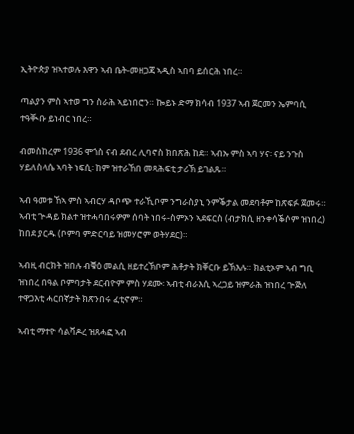ኢትዮጵያ ዝኣተወሉ እዋን ኣብ ቤት-መዘጋጃ ኣዲስ ኣበባ ይሰርሕ ነበረ።

ጣልያን ምስ ኣተወ ግን ስራሕ ኣይነበሮን። ኰይኑ ድማ ክሳብ 1937 ኣብ ጀርመን ኤምባሲ ተዓቚቡ ይነብር ነበረ።

ብመስከረም 1936 ሞጎስ ናብ ደብረ ሊባኖስ ክበጽሕ ከደ። ኣብኡ ምስ ኣባ ሃና፡ ናይ ንጉስ ሃይለስላሴ ኣባት ነፍሲ፡ ከም ዝተራኸበ መጻሕፍቲ ታሪኽ ይገልጹ።

ኣብ ዓመቱ ኸኣ ምስ ኣብርሃ ዳቦጭ ተራኺቦም ንግራስያኒ ንምቕታል መደባቶም ከጽፍፉ ጀመሩ። ኣብቲ ጕዳይ ክልተ ዝተሓባበሩዎም ሰባት ነበሩ-ስምኦን ኣደፍርስ (ብታክሲ ዘንቀሳቕሶም ዝነበረ) ከበደ ያርዱ (ቦምባ ምድርባይ ዝመሃሮም ወትሃደር)።

ኣብዚ ብርክት ዝበሉ ብቑዕ መልሲ ዘይተረኽቦም ሕቶታት ክቐርቡ ይኽእሉ። ክልቲኦም ኣብ ግቢ ዝነበረ በዓል ቦምባታት ደርብዮም ምስ ሃደሙ፡ ኣብቲ ብራእሲ ኣረጋይ ዝምራሕ ዝነበረ ጕጅለ ተዋጋእቲ ሓርበኛታት ክጽንበሩ ፈቲኖም።

ኣብቲ ማተዮ ሳልቫዶረ ዝጸሓፎ ኣብ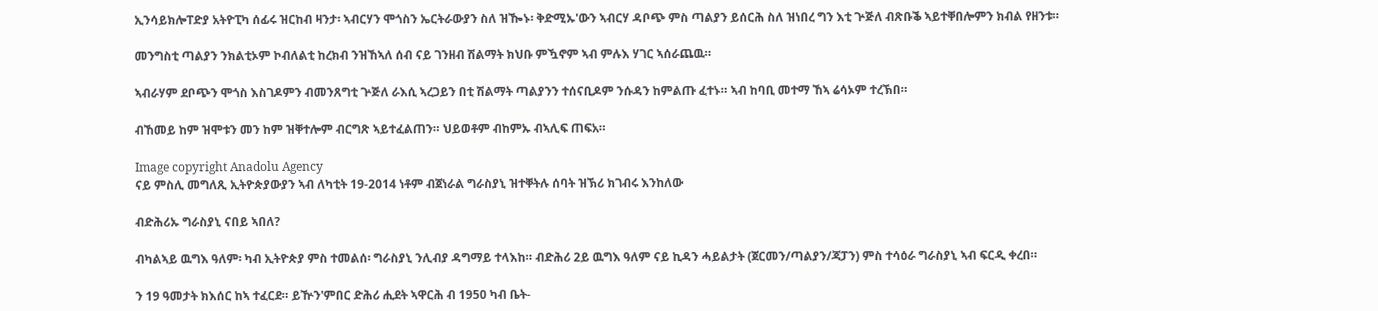ኢንሳይክሎፐድያ አትዮፒካ ሰፊሩ ዝርከብ ዛንታ፡ ኣብርሃን ሞጎስን ኤርትራውያን ስለ ዝዀኑ፡ ቅድሚኡ'ውን ኣብርሃ ዳቦጭ ምስ ጣልያን ይሰርሕ ስለ ዝነበረ ግን እቲ ጕጅለ ብጽቡቕ ኣይተቐበሎምን ክብል የዘንቱ።

መንግስቲ ጣልያን ንክልቲኦም ኮብለልቲ ከረክብ ንዝኸኣለ ሰብ ናይ ገንዘብ ሽልማት ክህቡ ምዃኖም ኣብ ምሉእ ሃገር ኣሰራጨዉ።

ኣብራሃም ደቦጭን ሞጎስ እስገዶምን ብመንጸግቲ ጕጅለ ራእሲ ኣረጋይን በቲ ሽልማት ጣልያንን ተሰናቢዶም ንሱዳን ከምልጡ ፈተኑ። ኣብ ከባቢ መተማ ኸኣ ሬሳኦም ተረኽበ።

ብኸመይ ከም ዝሞቱን መን ከም ዝቐተሎም ብርግጽ ኣይተፈልጠን። ህይወቶም ብከምኡ ብኣሊፍ ጠፍአ።

Image copyright Anadolu Agency
ናይ ምስሊ መግለጺ ኢትዮጵያውያን ኣብ ለካቲት 19-2014 ነቶም ብጀነራል ግራስያኒ ዝተቐትሉ ሰባት ዝኽሪ ክገብሩ እንከለው

ብድሕሪኡ ግራስያኒ ናበይ ኣበለ?

ብካልኣይ ዉግእ ዓለም፡ ካብ ኢትዮጵያ ምስ ተመልሰ፡ ግራስያኒ ንሊብያ ዳግማይ ተላእከ። ብድሕሪ 2ይ ዉግእ ዓለም ናይ ኪዳን ሓይልታት (ጀርመን/ጣልያን/ጃፓን) ምስ ተሳዕራ ግራስያኒ ኣብ ፍርዲ ቀረበ።

ን 19 ዓመታት ክእሰር ከኣ ተፈርደ። ይዅን'ምበር ድሕሪ ሒደት ኣዋርሕ ብ 1950 ካብ ቤት-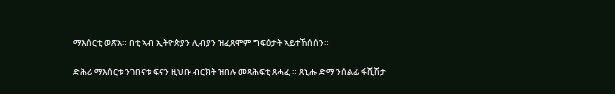ማእሰርቲ ወጽአ። በቲ ኣብ ኢትዮጵያን ሊብያን ዝፈጸሞም ግፍዕታት ኣይተኸሰሰን።

ድሕሪ ማእሰርቱ ንገበናቱ ፍናን ዚህቡ ብርክት ዝበሉ መጻሕፍቲ ጸሓፈ ። ጸኒሑ ድማ ንሰልፊ ፋሺሽታ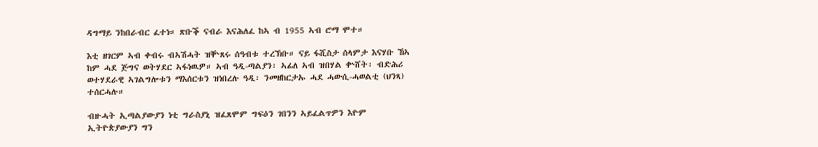ዳግማይ ንከበራብር ፈተነ። ጽቡቕ ናብራ እናሕለፈ ከኣ ብ 1955 ኣብ ሮማ ሞተ።

እቲ ዘገርም ኣብ ቀብሩ ብኣሽሓት ዝቝጸሩ ሰዓብቱ ተረኽቡ። ናይ ፋሺስታ ሰላምታ እናሃቡ ኸኣ ከም ሓደ ጅግና ወትሃደር ኣፋነዉዎ። ኣብ ዓዲ-ጣልያን፡ ኣፊለ ኣብ ዝበሃል ቍሸት፡ ብድሕሪ ወተሃደራዊ ኣገልግሎቱን ማእሰርቱን ዝነበረሉ ዓዲ፡ ንመዘከርታኡ ሓደ ሓውሲ-ሓወልቲ (ህንጻ) ተሰርሓሉ።

ብዙሓት ኢጣልያውያን ነቲ ግራስያኒ ዝፈጸሞም ግፍዕን ገበንን ኣይፈልጥዎን እዮም ኢትዮጵያውያን ግን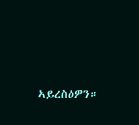ኣይረስዕዎን።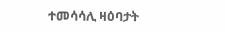ተመሳሳሊ ዛዕባታት